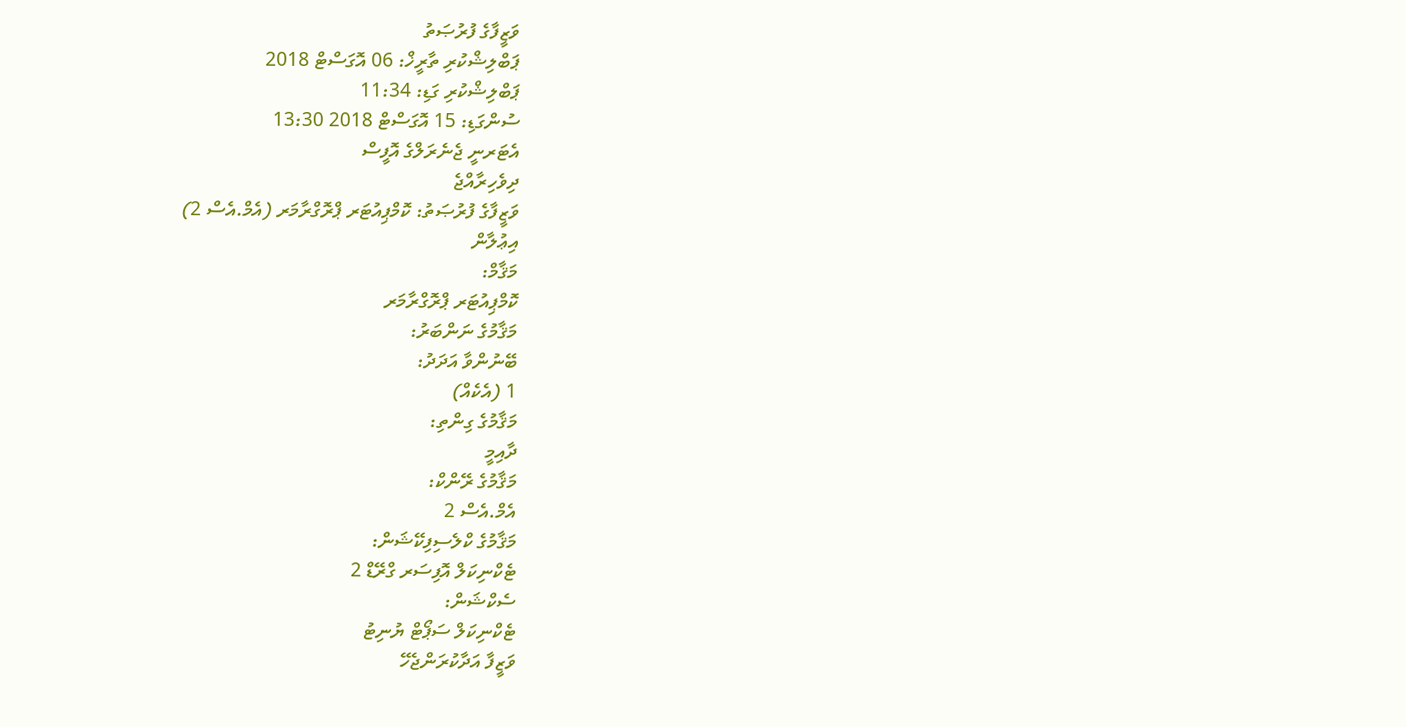ވަޒީފާގެ ފުރުޞަތު
ޕަބްލިޝްކުރި ތާރީޚް: 06 އޮގަސްޓް 2018
ޕަބްލިޝްކުރި ގަޑި: 11:34
ސުންގަޑި: 15 އޮގަސްޓް 2018 13:30
އެޓަރނީ ޖެނެރަލްގެ އޮފީސް
ދިވެހިރާއްޖެ
ވަޒީފާގެ ފުރުޞަތު: ކޮމްޕިއުޓަރ ޕްރޮގްރާމަރ (އެމް.އެސް 2)
އިޢުލާން
މަޤާމް:
ކޮމްޕިއުޓަރ ޕްރޮގްރާމަރ
މަޤާމުގެ ނަންބަރު:
ބޭނުންވާ އަދަދު:
1 (އެކެއް)
މަޤާމުގެ ގިންތި:
ދާއިމީ
މަޤާމުގެ ރޭންކް:
އެމް.އެސް 2
މަޤާމުގެ ކްލެސިފިކޭޝަން:
ޓެކްނިކަލް އޮފިސަރ ގްރޭޑް 2
ސެކްޝަން:
ޓެކްނިކަލް ސަޕޯޓް ޔުނިޓު
ވަޒީފާ އަދާކުރަންޖެހޭ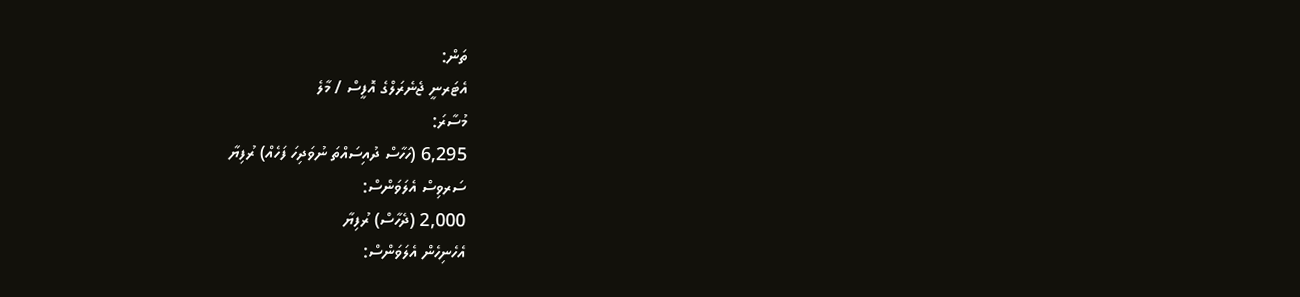ތަން:
އެޓަރނީ ޖެނެރަލްގެ އޮފީސް / މާލެ
މުސާރަ:
6,295 (ހަހާސް ދުއިސައްތަ ނުވަދިހަ ފަހެއް) ރުފިޔާ
ސަރވިސް އެލަވަންސް:
2,000 (ދެހާސް) ރުފިޔާ
އެހެނިހެން އެލަވަންސް: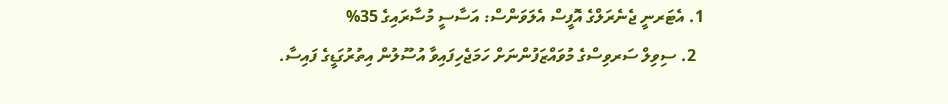1. އެޓަރނީ ޖެނެރަލްގެ އޮފީސް އެލަވަންސް: އަސާސީ މުސާރައިގެ 35%
  2. ސިވިލް ސަރވިސްގެ މުވައްޒަފުންނަށް ހަމަޖެހިފައިވާ އުސޫލުން އިތުރުގަޑީގެ ފައިސާ.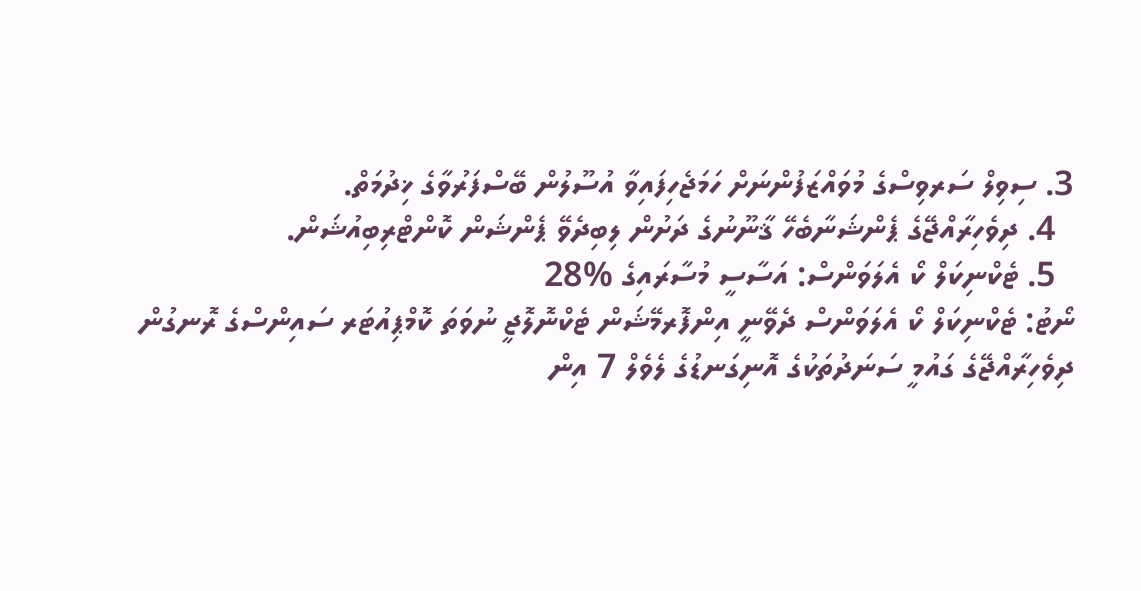3. ސިވިލް ސަރވިސްގެ މުވައްޒަފުންނަށް ހަމަޖެހިފައިވާ އުސޫލުން ބޭސްފަރުވާގެ ޚިދުމަތް.
  4. ދިވެހިރާއްޖޭގެ ޕެންޝަނާބެހޭ ޤާނޫނުގެ ދަށުން ލިބިދެވޭ ޕެންޝަން ކޮންޓްރިބިއުޝަން.
  5. ޓެކްނިކަލް ކޯ އެލަވަންސް: އަސާސީ މުސާރައިގެ %28
ނޯޓު: ޓެކްނިކަލް ކޯ އެލަވަންސް ދެވޭނީ އިންފޮރމޭޝަން ޓެކްނޮލޮޖީ ނުވަތަ ކޮމްޕިއުޓަރ ސައިންސްގެ ރޮނގުން ދިވެހިރާއްޖޭގެ ގައުމީ ސަނަދުތަކުގެ އޮނިގަނޑުގެ ލެވެލް 7 އިން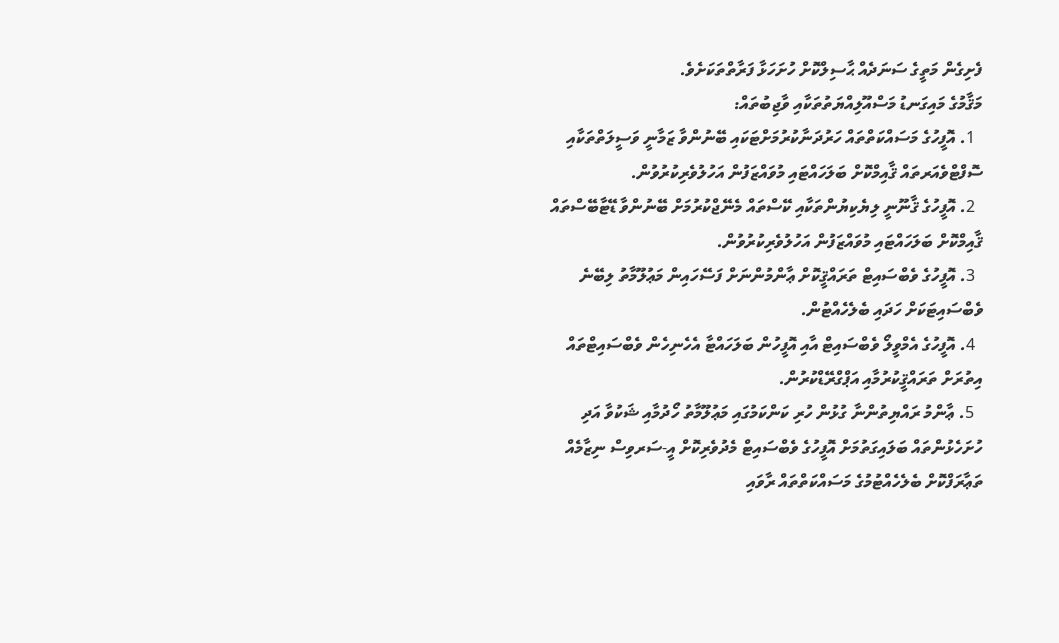ފެށިގެން މަތީގެ ސަނަދެއް ޙާސިލްކޮށް ހުށަހަޅާ ފަރާތްތަކަށެވެ.
މަޤާމުގެ މައިގަނޑު މަސްއޫލިއްޔަތުތަކާއި ވާޖިބުތައް:
  1. އޮފީހުގެ މަސައްކަތްތައް ހަރުދަނާކުރުމަށްޓަކައި ބޭނުންވާ ޒަމާނީ ވަސީލަތްތަކާއި ސޮފްޓްވެއަރތައް ޤާއިމްކޮށް ބަލަހައްޓައި މުވައްޒަފުން އަހުލުވެރިކުރުވުން.
  2. އޮފީހުގެ ޤާނޫނީ ލިޔެކިޔުންތަކާއި ކޭސްތައް މެނޭޖްކުރުމަށް ބޭނުންވާ ޑޭޓާބޭސްތައް ޤާއިމްކޮށް ބަލަހައްޓައި މުވައްޒަފުން އަހުލުވެރިކުރުވުން.
  3. އޮފީހުގެ ވެބްސައިޓް ތަރައްޤީކޮށް ޢާންމުންނަށް ފަސޭހައިން މަޢުލޫމާތު ލިބޭނެ ވެބްސައިޓަކަށް ހަދައި ބެލެހެއްޓުން.
  4. އޮފީހުގެ އެމްވީލޯ ވެބްސައިޓް އާއި އޮފީހުން ބަލަހައްޓާ އެހެނިހެން ވެބްސައިޓްތައް އިތުރަށް ތަރައްޤީކުރުމާއި އަޕްގްރޭޑްކުރުން.
  5. ޢާންމު ރައްޔިތުންނާ ގުޅުން ހުރި ކަންކަމުގައި މަޢުލޫމާތު ހޯދުމާއި ޝަކުވާ އަދި ހުށަހެޅުންތައް ބަލައިގަތުމަށް އޮފީހުގެ ވެބްސައިޓް މެދުވެރިކޮށް އީ-ސަރވިސް ނިޒާމެއް ތަޢާރަފްކޮށް ބެލެހެއްޓުމުގެ މަސައްކަތްތައް ރާވައި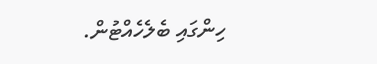ހިންގައި ބެލެހެއްޓުން.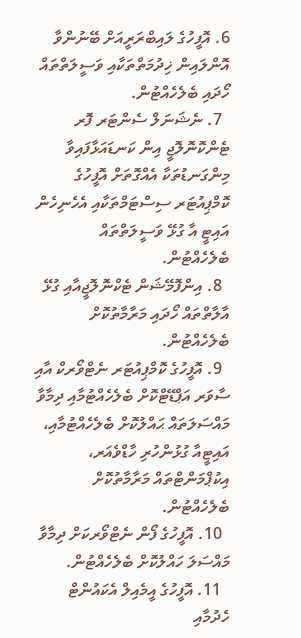6. އޮފީހުގެ ލައިބްރަރީއަށް ބޭނުންވާ އޮންލައިން ޚިދުމަތްތަކާއި ވަސީލަތްތައް ހޯދައި ބެލެހެއްޓުން.
  7. ނެޝަނަލް ސެންޓަރ ފޮރ ޓެންކޮނޮލޮޖީ އިން ކަނޑައަޅާފައިވާ މިންގަނޑުތަކާ އެއްގޮތަށް އޮފީހުގެ ކޮމްޕިއުޓަރ ސިސްޓަމްތަކާއި އެހެނިހެން އައިޓީ އާ ގުޅޭ ވަސީލަތްތައް ބެލެހެއްޓުން.
  8. އިންފޮމޭޝަން ޓެކްނޮލޮޖީއާއި ގުޅޭ އާލާތްތައް ހޯދައި މަރާމާތުކޮށް ބެލެހެއްޓުން.
  9. އޮފީހުގެ ކޮމްޕިއުޓަރ ނެޓްވޯރކް އާއި ސާވަރ އަޕްޑޭޓްކޮށް ބެލެހެއްޓުމާއި ދިމާވާ މައްސަލަތައް ޙައްލުކޮށް ބެލެހެއްޓުމާއި، އައިޓީއާ ގުޅުންހުރި ހާޑްވެއަރ، އިކުޕްމަންޓްތައް މަރާމާތުކޮށް ބެލެހެއްޓުން.
  10. އޮފީހުގެ ފޯން ނެޓްވޯރކަށް ދިމާވާ މައްސަލަ ހައްލުކޮށް ބެލެހެއްޓުން.
  11. އޮފީހުގެ އީމެއިލް އެކައުންޓް ހެދުމާއި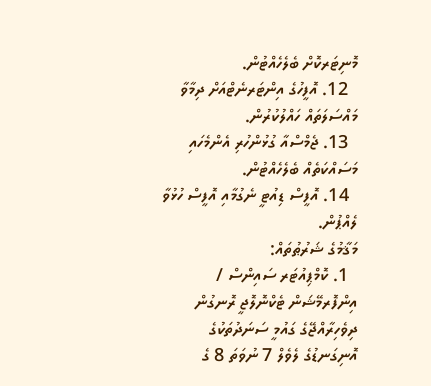މޮނިޓަރކޮށް ބެލެހެއްޓުން.
  12. އޮފީހުގެ އިންޓަރނެޓްއަށް ދިމާވާ މައްސަލަތައް ހައްލުކުރުން.
  13. ޖެމްސްއާ ގުޅުންހުރި އެންމެހައި މަސައްކަތެއް ބެލެހެއްޓުން.
  14. އޮފީސް ޑިއުޓީ ނެގުމާއި އޮފީސް ހުޅުވާ ލެއްޕުން.
މަޤާމުގެ ޝަރުޠުތައް:
  1. ކޮމްޕިއުޓަރ ސައިންސް / އިންފޮރމޭޝަން ޓެކްނޮލޮޖީ ރޮނގުން ދިވެހިރާއްޖޭގެ ގައުމީ ސަނަދުތަކުގެ އޮނިގަނޑުގެ ލެވެލް 7 ނުވަތަ 8 ގެ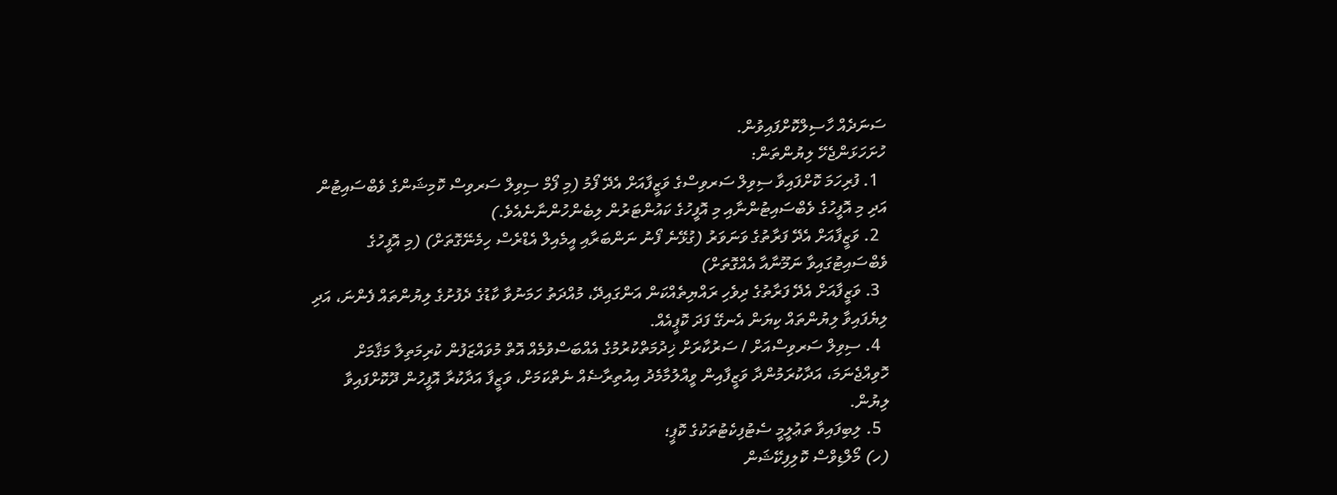ސަނަދެއް ހާސިލްކޮށްފައިވުން.
ހުށަހަޅަންޖެހޭ ލިޔުންތަން:
  1. ފުރިހަމަ ކޮށްފައިވާ ސިވިލް ސަރވިސްގެ ވަޒީފާއަށް އެދޭ ފޯމު (މި ފޯމް ސިވިލް ސަރވިސް ކޮމިޝަންގެ ވެބްސައިޓުން އަދި މި އޮފީހުގެ ވެބްސައިޓުންނާއި މި އޮފީހުގެ ކައުންޓަރުން ލިބެންހުންނާނެއެވެ.)
  2. ވަޒީފާއަށް އެދޭ ފަރާތުގެ ވަނަވަރު (ގުޅޭނެ ފޯނު ނަންބަރާއި އީމެއިލް އެޑްރެސް ހިމެނޭގޮތަށް) (މި އޮފީހުގެ ވެބްސައިޓުގައިވާ ނަމޫނާއާ އެއްގޮތަށް)
  3. ވަޒީފާއަށް އެދޭ ފަރާތުގެ ދިވެހި ރައްޔިތެއްކަން އަންގައިދޭ، މުއްދަތު ހަމަނުވާ ކާޑުގެ ދެފުށުގެ ލިޔުންތައް ފެންނަ، އަދި ލިޔެފައިވާ ލިޔުންތައް ކިޔަން އެނގޭ ފަދަ ކޮޕީއެއް.
  4. ސިވިލް ސަރވިސްއަށް / ސަރުކާރަށް ޚިދުމަތްކުރުމުގެ އެއްބަސްވުމެއް އޮތް މުވައްޒަފުން ކުރިމަތިލާ މަޤާމަށް ހޮވިއްޖެނަމަ، އަދާކުރަމުންދާ ވަޒީފާއިން ވީއްލުމާމެދު އިއުތިރާޟެއް ނެތްކަމަށް، ވަޒީފާ އަދާކުރާ އޮފީހުން ދޫކޮށްފައިވާ ލިޔުން.
  5. ލިބިފައިވާ ތަޢުލީމީ ސެޓުފިކެޓުތަކުގެ ކޮޕީ؛
(ހ) މޯލްޑިވްސް ކޮލިފިކޭޝަން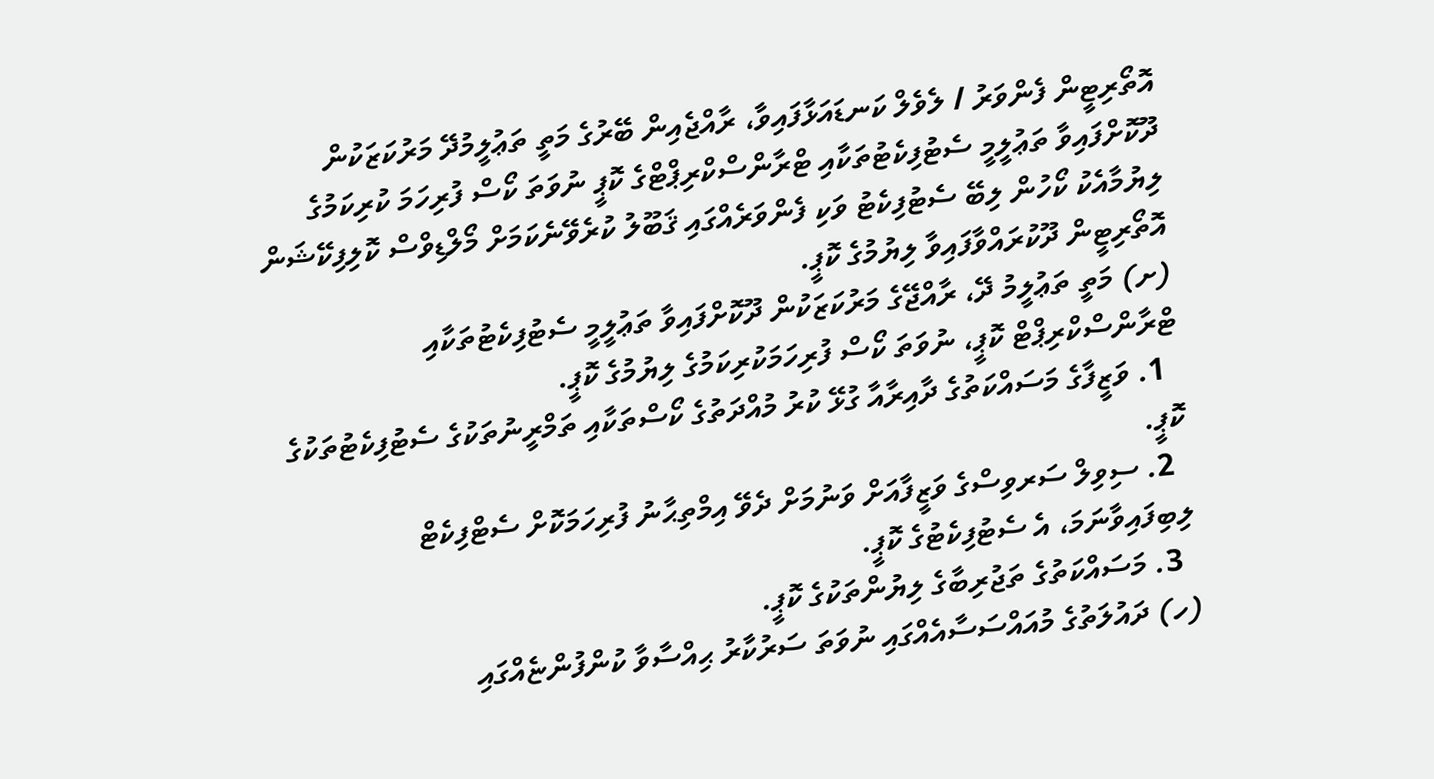އޮތޯރިޓީން ފެންވަރު / ލެވެލް ކަނޑައަޅާފައިވާ، ރާއްޖެއިން ބޭރުގެ މަތީ ތަޢުލީމުދޭ މަރުކަޒަކުން ދޫކޮށްފައިވާ ތަޢުލީމީ ސެޓުފިކެޓުތަކާއި ޓްރާންސްކްރިޕްޓްގެ ކޮޕީ ނުވަތަ ކޯސް ފުރިހަމަ ކުރިކަމުގެ ލިޔުމާއެކު ކޯހުން ލިބޭ ސެޓުފިކެޓު ވަކި ފެންވަރެއްގައި ޤަބޫލު ކުރެވޭނެކަމަށް މޯލްޑިވްސް ކޮލިފިކޭޝަން އޮތޯރިޓީން ދޫކުރައްވާފައިވާ ލިޔުމުގެ ކޮޕީ.
(ށ) މަތީ ތަޢުލީމު ދޭ، ރާއްޖޭގެ މަރުކަޒަކުން ދޫކޮށްފައިވާ ތަޢުލީމީ ސެޓުފިކެޓުތަކާއި ޓްރާންސްކްރިޕްޓް ކޮޕީ، ނުވަތަ ކޯސް ފުރިހަމަކުރިކަމުގެ ލިޔުމުގެ ކޮޕީ.
  1. ވަޒީފާގެ މަސައްކަތުގެ ދާއިރާއާ ގުޅޭ ކުރު މުއްދަތުގެ ކޯސްތަކާއި ތަމްރީނުތަކުގެ ސެޓުފިކެޓުތަކުގެ ކޮޕީ.
  2. ސިވިލް ސަރވިސްގެ ވަޒީފާއަށް ވަނުމަށް ދެވޭ އިމްތިޙާނު ފުރިހަމަކޮށް ސެޓްފިކެޓް ލިބިފައިވާނަމަ، އެ ސެޓުފިކެޓުގެ ކޮޕީ.
  3. މަސައްކަތުގެ ތަޖުރިބާގެ ލިޔުންތަކުގެ ކޮޕީ.
(ހ) ދައުލަތުގެ މުއައްސަސާއެއްގައި ނުވަތަ ސަރުކާރު ޙިއްސާވާ ކުންފުންޏެއްގައި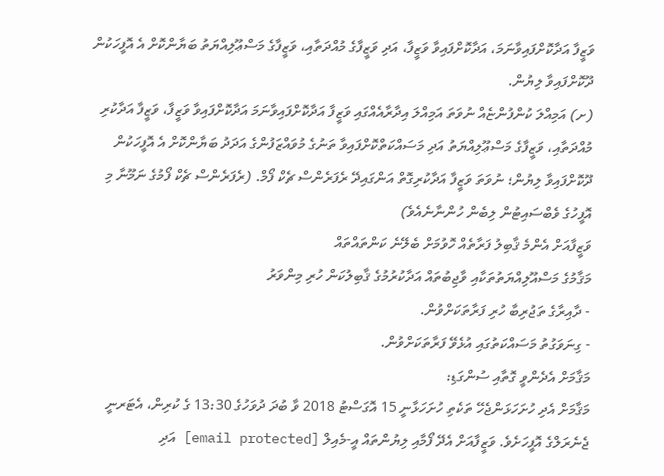ވަޒީފާ އަދާކޮށްފައިވާނަމަ، އަދާކޮށްފައިވާ ވަޒީފާ، އަދި ވަޒީފާގެ މުއްދަތާއި، ވަޒީފާގެ މަސްޢޫލިއްޔަތު ބަޔާންކޮށް އެ އޮފީހަކުން ދޫކޮށްފައިވާ ލިޔުން.
(ށ) އަމިއްލަ ކުންފުންޏެއް ނުވަތަ އަމިއްލަ އިދާރާއެއްގައި ވަޒީފާ އަދާކޮށްފައިވާނަމަ އަދާކޮށްފައިވާ ވަޒީފާ، ވަޒީފާ އަދާކުރި މުއްދަތާއި، ވަޒީފާގެ މަސްޢޫލިއްޔަތު އަދި މަސައްކަތްކޮށްފައިވާ ތަނުގެ މުވައްޒަފުންގެ އަދަދު ބަޔާންކޮށް އެ އޮފީހަކުން ދޫކޮށްފައިވާ ލިޔުން؛ ނުވަތަ ވަޒީފާ އަދާކުރިގޮތް އަންގައިދޭ ރެފަރެންސް ޗެކް ފޯމް. (ރެފަރެންސް ޗެކް ފޯމުގެ ނަމޫނާ މި އޮފީހުގެ ވެބްސައިޓުން ލިބެން ހުންނާނެއެވެ)
ވަޒީފާއަށް އެންމެ ޤާބިލު ފަރާތެއް ހޮވުމަށް ބެލޭނެ ކަންތައްތައް
މަޤާމުގެ މަސްއޫލިއްޔަތުތަކާއި ވާޖިބުތައް އަދާކުރުމުގެ ޤާބިލުކަން ހުރި މިންވަރު
- ދާއިރާގެ ތަޖުރިބާ ހުރި ފަރާތަކަށްވުން.
- ގިނަވަގުތު މަސައްކަތުގައި އުޅެވޭ ފަރާތަކަށްވުން.
މަޤާމަށް އެދެންވީ ގޮތާއި ސުންގަޑި:
މަޤާމަށް އެދި ހުށަހަޅަންޖެހޭ ތަކެތި ހުށަހަޅާނީ 15 އޮގަސްޓު 2018 ވާ ބުދަ ދުވަހުގެ 13:30 ގެ ކުރިން، އެޓަރނީ ޖެނެރަލްގެ އޮފީހަށެވެ. ވަޒީފާއަށް އެދޭ ފޯމާއި ލިޔުންތައް އީ-މެއިލް [email protected] އަދި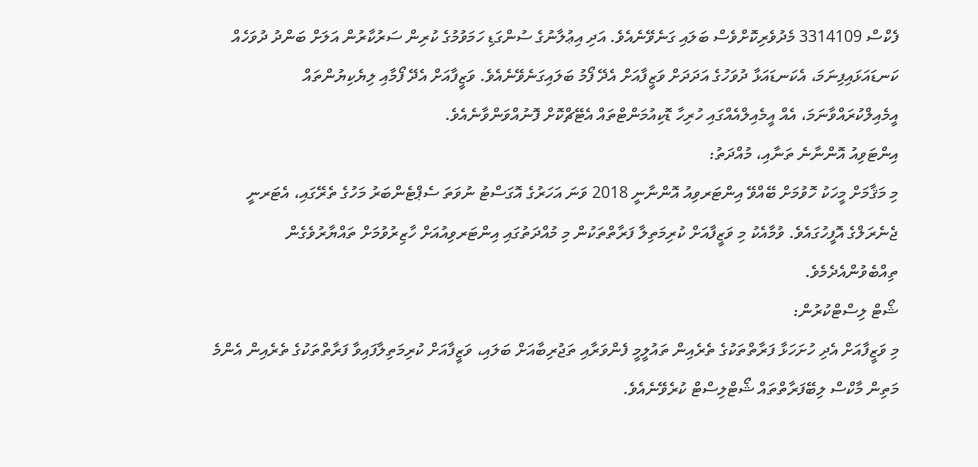ފެކްސް 3314109 މެދުވެރިކޮށްވެސް ބަލައި ގަނެވޭނެއެވެ. އަދި އިޢުލާނުގެ ސުންގަޑި ހަމަވުމުގެ ކުރިން ސަރުކާރުން އަލަށް ބަންދު ދުވަހެއް ކަނޑައަޅައިފިނަމަ، އެކަނޑައަޅާ ދުވަހުގެ އަދަދަށް ވަޒީފާއަށް އެދޭ ފޯމު ބަލައިގަނެވޭނެއެވެ. ވަޒީފާއަށް އެދޭ ފޯމާއި ލިޔެކިޔުންތައް އީމެއިލްކުރައްވާނަމަ، އެއް އީމެއިލްއެއްގައި ހުރިހާ ޑޮކިއުމަންޓްތައް އެޓޭޗްކޮށް ފޮނުއްވަންވާނެއެވެ.
އިންޓަވިއު އޮންނާނެ ތަނާއި، މުއްދަތު:
މި މަޤާމަށް މީހަކު ހޮވުމަށް ބޭއްވޭ އިންޓަރވިއު އޮންނާނީ 2018 ވަނަ އަހަރުގެ އޮގަސްޓު ނުވަތަ ސެޕްޓެންބަރު މަހުގެ ތެރޭގައި، އެޓަރނީ ޖެނެރަލްގެ އޮފީހުގައެވެ. ވުމާއެކު މި ވަޒީފާއަށް ކުރިމަތިލާ ފަރާތްތަކުން މި މުއްދަތުގައި އިންޓަރވިއުއަށް ހާޒިރުވުމަށް ތައްޔާރުވެގެން ތިއްބެވުންއެދެމެވެ.
ޝޯޓް ލިސްޓްކުރުން:
މި ވަޒީފާއަށް އެދި ހުށަހަޅާ ފަރާތްތަކުގެ ތެރެއިން ތައުލީމީ ފެންވަރާއި ތަޖުރިބާއަށް ބަލައި، ވަޒީފާއަށް ކުރިމަތިލާފައިވާ ފަރާތްތަކުގެ ތެރެއިން އެންމެ މަތިން މާކްސް ލިބޭފަރާތްތައް ޝޯޓްލިސްޓް ކުރެވޭނެއެވެ.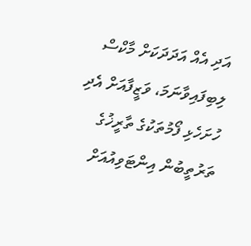އަދި އެއް އަދަދަކަށް މާކްސް ލިބިފައިވާނަމަ، ވަޒީފާއަށް އެދި ހުށަހެޅި ފޯމުތަކުގެ ތާރީޚުގެ ތަރުތީބުން އިންޓަވިއުއަށް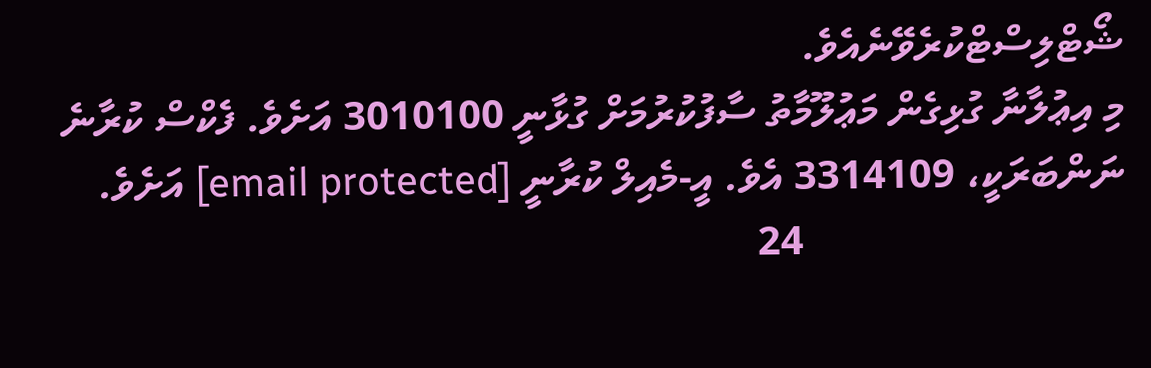ޝޯޓްލިސްޓްކުރެވޭނެއެވެ.
މި އިޢުލާނާ ގުޅިގެން މަޢުލޫމާތު ސާފުކުރުމަށް ގުޅާނީ 3010100 އަށެވެ. ފެކްސް ކުރާނެ ނަންބަރަކީ، 3314109 އެވެ. އީ-މެއިލް ކުރާނީ [email protected] އަށެވެ.
                               24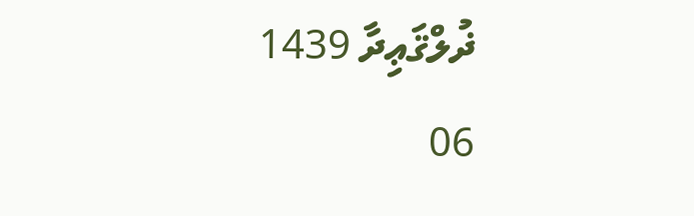ޛުލްޤަޢިދާ 1439
06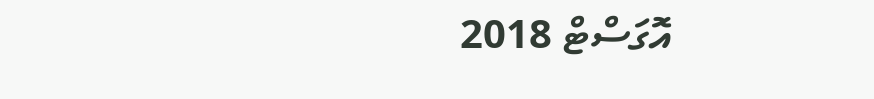އޮގަސްޓް 2018